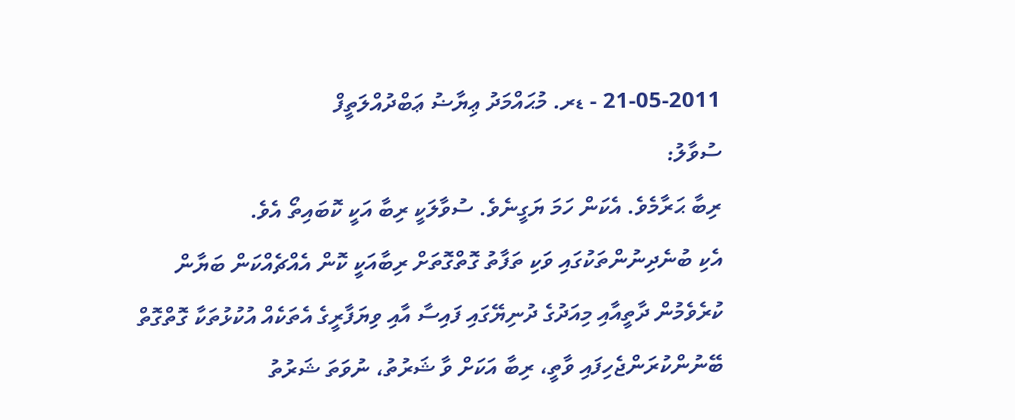21-05-2011 - ޑރ. މުޙައްމަދު ޢިޔާޟު ޢަބްދުއްލަތީފް
ސުވާލު:
ރިބާ ޙަރާމެވެ. އެކަން ހަމަ ޔަގީނެވެ. ސުވާލަކީ ރިބާ އަކީ ކޮބައިތޯ އެވެ.
އެކި ބުނެދިނުންތަކުގައި ވަކި ތަފާތު ގޮތްގޮތަށް ރިބާއަކީ ކޮން އެއްޗެއްކަން ބަޔާން ކުރެވެމުން ދާތީއާއި މިއަދުގެ ދުނިޔޭގައި ފައިސާ އާއި ވިޔަފާރީގެ އެތަކެއް އުކުޅުތަކާ ގޮތްގޮތް ބޭނުންކުރަންޖެހިފައި ވާތީ، ރިބާ އަކަށް ވާ ޝަރުތު، ނުވަތަ ޝަރުތު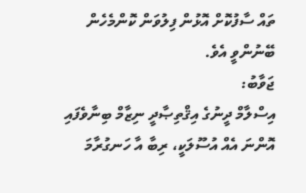ތައް ސާފުކޮށް އޮޅުން ފިލުވަން ކޮންމެހެން ބޭނުންވީ އެވެ.
ޖަވާބު:
އިސްލާމް ދީނުގެ އިޤްތިޞާދީ ނިޒާމް ބިނާވެފައި އޮންނަ އެއް އުސޫލަކީ، ރިބާ އާ ހަނގުރާމަ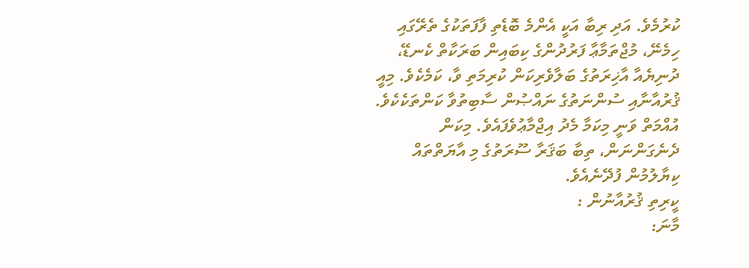ކުރުމެވެ. އަދި ރިބާ އަކީ އެންމެ ބޮޑެތި ފާފަތަކުގެ ތެރޭގައި ހިމެނޭ، މުޖްތަމާޢާ ފަރުދުންގެ ކިބައިން ބަރަކާތް ކެނޑޭ، ދުނިޔެއާ އާޚިރަތުގެ ބަލާވެރިކަން ކުރިމަތި ވާ، ކަމެކެވެ. މިއީ ޤުރުއާނާއި ސުންނަތުގެ ނައްޞުން ސާބިތުވާ ކަންތަކެކެވެ. އުއްމަތް ވަނީ މިކަމާ މެދު އިޖްމާޢުވެފައެވެ. މިކަން ދެނެގަންނަން، ތިބާ ބަޤަރާ ސޫރަތުގެ މި އާޔަތްތައް ކިޔާލުމުން ފުދޭނެއެވެ.
ކީރިތި ޤުރުއާނުން :
މާނަ: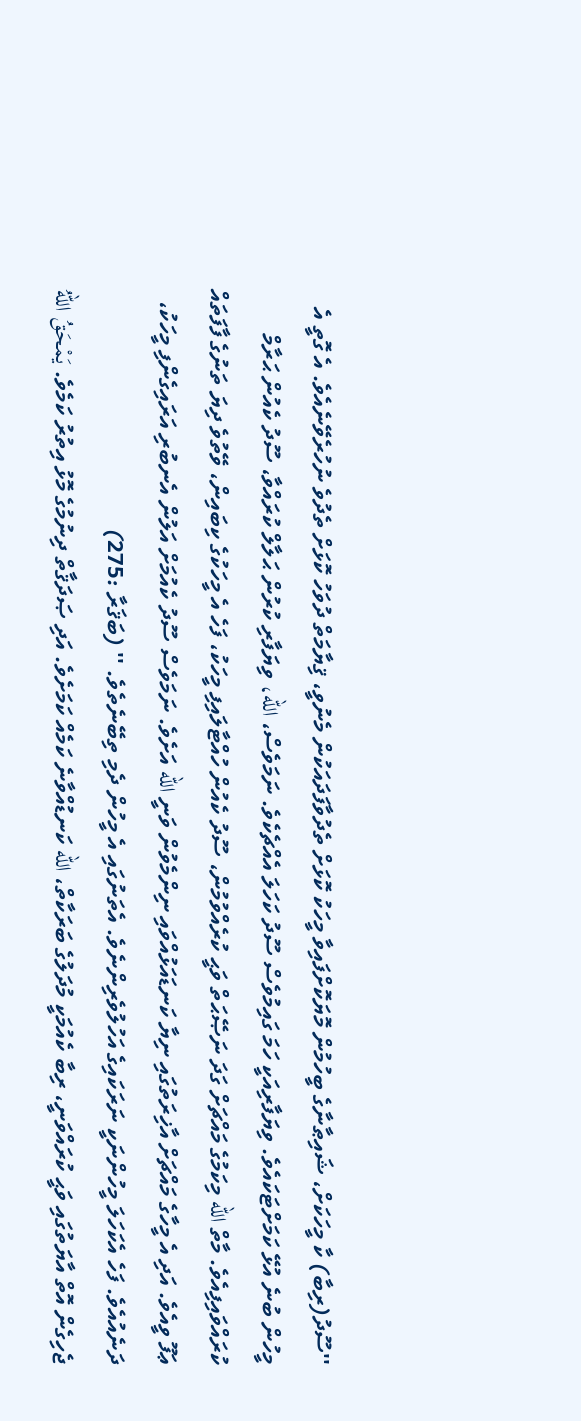''ސޫދު(ރިބާ) ކާ މީހަކަށް، ޝައިޠާނާގެ ބީހުމުން މޮޔަކޮށްފައިވާ މީހަކު ކޮޅަށް ތެދުވާފަދައަކުން މެނުވީ، ޤިޔާމަތް ދުވަހު ކޮޅަށް ތެދުވެ ނުހުރެވޭނެއެވެ. އެ ގޮތީ އެ މީހުން ބުނެ އުޅޭ ކަމަށްޓަކައެވެ. ވިޔަފާރިއަކީ ހަމަ ގައިމުވެސް ސޫދު ކަހަލަ އެއްޗެކެވެ. ނަމަވެސް، الله، ވިޔަފާރި ކުރުން ޙަލާލް ކުރައްވާ، ސޫދު ކެއުން ޙަރާމް ކުރައްވައިފިއެވެ. މާތް الله މިކަމުގެ މައްޗަށް ގަދަ ނަޞޭޙަތް ވަޙީ ކުރެއްވުމުން، ސޫދު ކެއުން ހުއްޓާލައިފި މީހަކު، ފަހެ އެ މީހަކުގެ ކިބައިން، ވޭތުވެ ދިޔަ ތަނުގެ ފާފަތައް ޢަފޫ ވީއެވެ. އަދި އެ މީހާގެ މައްޗަށް އާޚިރަތުގައި ނިޔާ ކަނޑައަޅުއްވައި ނިންމެވުން ވަނީ الله އަށެވެ. ނަމަވެސް ސޫދު ކެއުމަށް އަލުން އެނބުރި އަރައިގެންފި މީހަކު، ދަނެއުއެވެ. ފަހެ އެކަހަލަ މީހުންނަކީ ނަރަކައިގެ އަހުލުވެރިންނެވެ. އެތަނުގައި އެ މީހުން ދެމި ތިބޭނެތެވެ. '' (ބަޤަރާ :275)
ޖެހިގެން އޮތް އާޔަތުގައި ވަޙީ ކުރައްވަނީ، ރިބާ ކެއުމަކީ މުދަލުގެ ބަރަކާތް، الله ކަނޑުއްވާނެ ކަމެއް ކަމަށެވެ. އަދި ޞަދަޤާތް ދިނުމުގެ މޮޅު އިތުރު ކަމެވެ. يَمْحَقُ اللّهُ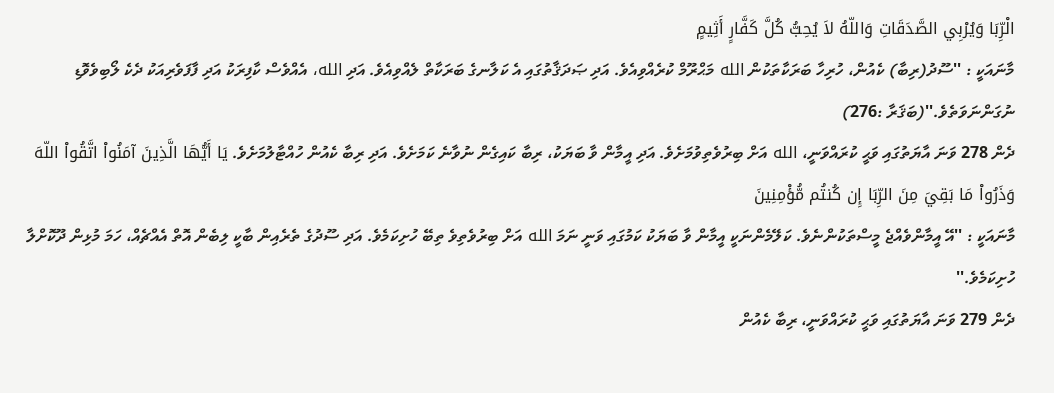الْرِّبَا وَيُرْبِي الصَّدَقَاتِ وَاللّهُ لاَ يُحِبُّ كُلَّ كَفَّارٍ أَثِيمٍ
މާނައަކީ : ''ސޫދު(ރިބާ) ކެއުން، ހުރިހާ ބަރަކާތަކުން الله މަޙްރޫމް ކުރެއްވިއެވެ. އަދި ޞަދަޤާތުގައި އެ ކަލާނގެ ބަރަކާތް ލެއްވިއެވެ. އަދި الله، އެއްވެސް ކާފިރަކު އަދި ފާފަވެރިއަކު ދެކެ ލޯބިވެވޮޑި ނުގަންނަވަތެވެ.''(ބަޤަރާ :276)
ދެން 278 ވަނަ އާޔަތުގައި ވަޙީ ކުރައްވަނީ، الله އަށް ބިރުވެތިވުމަށެވެ. އަދި އީމާން ވާ ބަޔަކު، ރިބާ ކައިގެން ނުވާނެ ކަމަށެވެ. އަދި ރިބާ ކެއުން ހުއްޓާލުމަށެވެ. يَا أَيُّهَا الَّذِينَ آمَنُواْ اتَّقُواْ اللّهَ وَذَرُواْ مَا بَقِيَ مِنَ الرِّبَا إِن كُنتُم مُّؤْمِنِينَ
މާނައަކީ : ''އޭ އީމާންވެއްޖެ މީސްތަކުންނެވެ. ކަލޭމެންނަކީ އީމާން ވާ ބަޔަކު ކަމުގައި ވަނީ ނަމަ الله އަށް ބިރުވެތިވެ ތިބޭ ހުށިކަމެވެ. އަދި ސޫދުގެ ތެރެއިން ބާކީ ލިބެން އޮތް އެއްޗެއް، ހަމަ މުޅިން ދޫކޮށްލާ ހުށިކަމެވެ.''
ދެން 279 ވަނަ އާޔަތުގައި ވަޙީ ކުރައްވަނީ، ރިބާ ކެއުން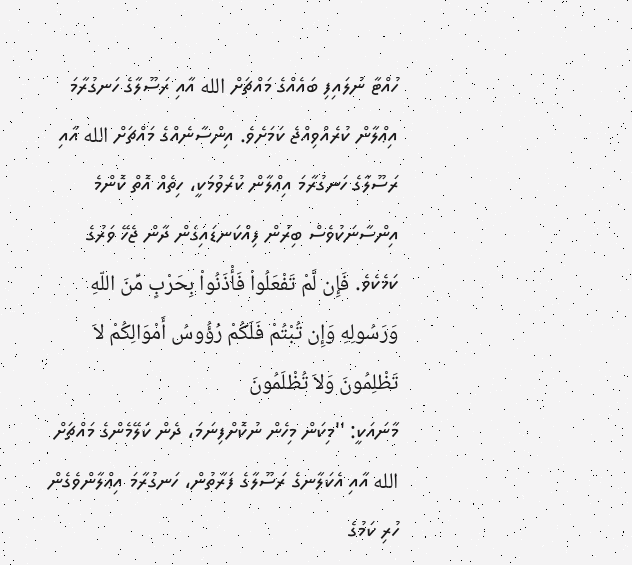ހުއްޓާ ނުލައިފި ބައެއްގެ މައްޗަށް الله އާއި ރަސޫލާގެ ހަނގުރާމަ އިޢްލާން ކުރެއްވިއްޖެ ކަމަށެވެ. އިންސާނެއްގެ މައްޗަށް الله އާއި ރަސޫލާގެ ހަނގުރާމަ އިޢްލާން ކުރެވުމަކީ، ހިތެއް އޮތް ކޮންމެ އިންސާނަކުވެސް ބިރުން ފިއްކަނޑައިގެން ދާން ޖެހޭ ވަރުގެ ކަމެކެވެ. فَإِن لَّمْ تَفْعَلُواْ فَأْذَنُواْ بِحَرْبٍ مِّنَ اللّهِ وَرَسُولِهِ وَإِن تُبْتُمْ فَلَكُمْ رُؤُوسُ أَمْوَالِكُمْ لاَ تَظْلِمُونَ وَلاَ تُظْلَمُونَ
މާނައަކީ: ''މިކަން މިހެން ނުކޮށްފިނަމަ، ދެން ކަލޭމެންގެ މައްޗަށް الله އާއި އެކަލާނގެ ރަސޫލާގެ ފަރާތުން، ހަނގުރާމަ އިޢްލާންވެގެން ހުރި ކަމުގެ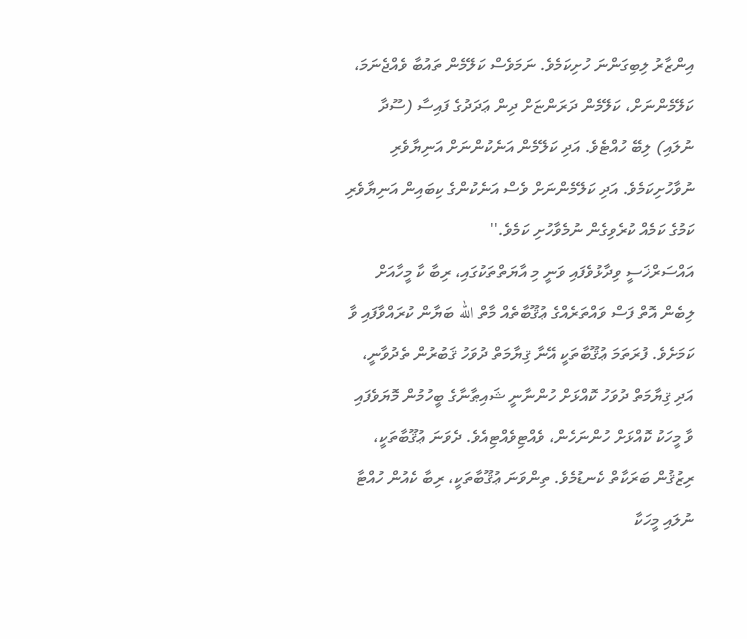އިންޒާރު ލިބިގަންނަ ހުށިކަމެވެ. ނަމަވެސް ކަލޭމެން ތައުބާ ވެއްޖެނަމަ، ކަލޭމެންނަށް، ކަލޭމެން ދަރަންޏަށް ދިން ޢަދަދުގެ ފައިސާ (ސޫދާ ނުލައި) ލިބޭ ހުއްޓެވެ. އަދި ކަލޭމެން އަނެކުންނަށް އަނިޔާވެރި ނުވާހުށިކަމެވެ. އަދި ކަލޭމެންނަށް ވެސް އަނެކުންގެ ކިބައިން އަނިޔާވެރި ކަމުގެ ކަމެއް ކުރެވިގެން ނުމެވާހުށި ކަމެވެ.''
އައްސަރްޚަސީ ވިދާޅުވެފައި ވަނީ މި އާޔަތްތަކުގައި، ރިބާ ކާ މީހާއަށް ލިބެން އޮތް ފަސް ވައްތަރެއްގެ ޢުޤޫބާތެއް މާތް الله ބަޔާން ކުރައްވާފައި ވާ ކަމަށެވެ. ފުރަތަމަ ޢުޤޫބާތަކީ އޭނާ ޤިޔާމަތް ދުވަހު ޤަބުރުން ތެދުވާނީ، އަދި ޤިޔާމަތް ދުވަހު ކޮއްޅަށް ހުންނާނީ ޝައިޠާނާގެ ބީހުމުން މޮޔަވެފައި ވާ މީހަކު ކޮއްޅަށް ހުންނަހެން، ވެއްޓިވެއްޓިއެވެ. ދެވަނަ ޢުޤޫބާތަކީ، ރިޒުޤުން ބަރަކާތް ކެނޑުމެވެ. ތިންވަނަ ޢުޤޫބާތަކީ، ރިބާ ކެއުން ހުއްޓާ ނުލައި މީހަކާ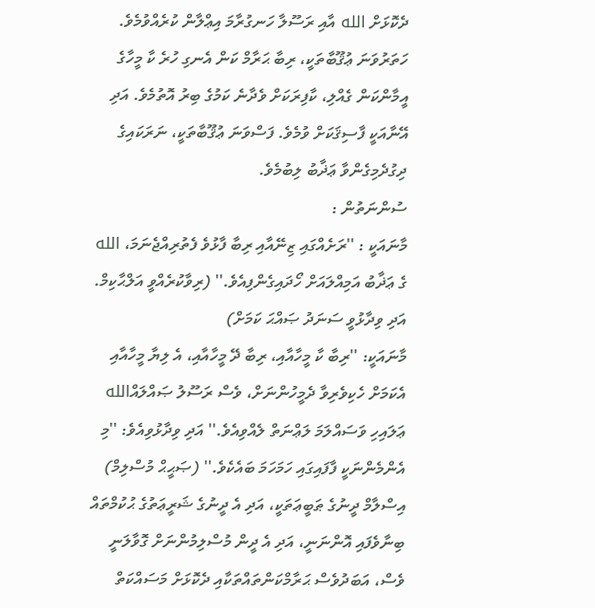ދެކޮޅަށް الله އާއި ރަސޫލާ ހަނގުރާމަ އިޢްލާން ކުރެއްވުމެވެ. ހަތަރުވަނަ ޢުޤޫބާތަކީ، ރިބާ ޙަރާމް ކަން އެނގި ހުރެ ކާ މީހާގެ އީމާންކަން ގެއްލި، ކާފިރަކަށް ވެދާނެ ކަމުގެ ބިރު އޮތުމެވެ. އަދި އޭނާއަކީ ފާސިޤަކަށް ވުމެވެ. ފަސްވަނަ ޢުޤޫބާތަކީ، ނަރަކައިގެ ދިގުދެމިގެންވާ ޢަޛާބު ލިބުމެވެ.
ސުންނަތުން :
މާނައަކީ : ''ރަށެއްގައި ޒިނޭއާއި ރިބާ ފާޅުވެ ފެތުރިއްޖެނަމަ، الله ގެ ޢަޛާބު އަމިއްލައަށް ހޯދައިގެންފިއެވެ.'' (ރިވާކުރެއްވީ އަލްޙާކިމް. އަދި ވިދާޅުވީ ސަނަދު ޞައްޙަ ކަމަށް)
މާނައަކީ: ''ރިބާ ކާ މީހާއާއި، ރިބާ ދޭ މީހާއާއި، އެ ލިޔާ މީހާއާއި އެކަމަށް ހެކިވެރިވާ ދެމީހުންނަށް، ވެސް ރަސޫލު ޞައްލައްالله ޢަލައިހި ވަސައްލަމަ ލަޢްނަތް ލެއްވިއެވެ.'' އަދި ވިދާޅުވިއެވެ: ''މި އެންމެންނަކީ ފާފައިގައި ހަމަހަމަ ބައެކެވެ.'' (ޞަޙީޙް މުސްލިމް)
އިސްލާމް ދީނުގެ ޠަބީޢަތަކީ، އަދި އެ ދީނުގެ ޝަރީޢަތުގެ ޙުކުމްތައް ބިނާވެފައި އޮންނަނީ، އަދި އެ ދީން މުސްލިމުންނަށް ގޮވާލަނީ ވެސް، އަބަދުވެސް ޙަރާމްކަންތައްތަކާއި ދެކޮޅަށް މަސައްކަތް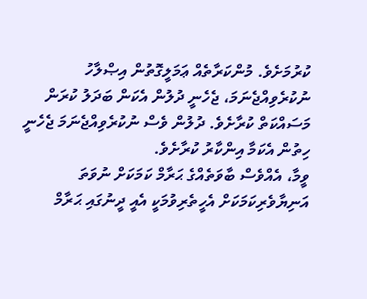ކުރުމަށެވެ. މުންކަރާތެއް ޢަމަލީގޮތުން އިޞްލާހު ނުކުރެވިއްޖެނަމަ، ޖެހެނީ ދުލުން އެކަން ބަދަލު ކުރަން މަސައްކަތް ކުރާށެވެ. ދުލުން ވެސް ނުކުރެވިއްޖެނަމަ ޖެހެނީ ހިތުން އެކަމާ އިންކާރު ކުރާށެވެ.
ވީމާ، އެއްވެސް ބާވަތެއްގެ ޙަރާމް ކަމަކަށް ނުވަތަ އަނިޔާވެރިކަމަކަށް އެހީތެރިވުމަކީ އެއީ ދީނުގައި ޙަރާމް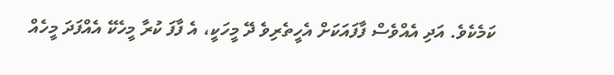ކަމެކެވެ. އަދި އެއްވެސް ފާފައަކަށް އެހީތެރިވެ ދޭ މީހަކީ، އެ ފާފަ ކުރާ މީހެކޭ އެއްފަދަ މީހެއް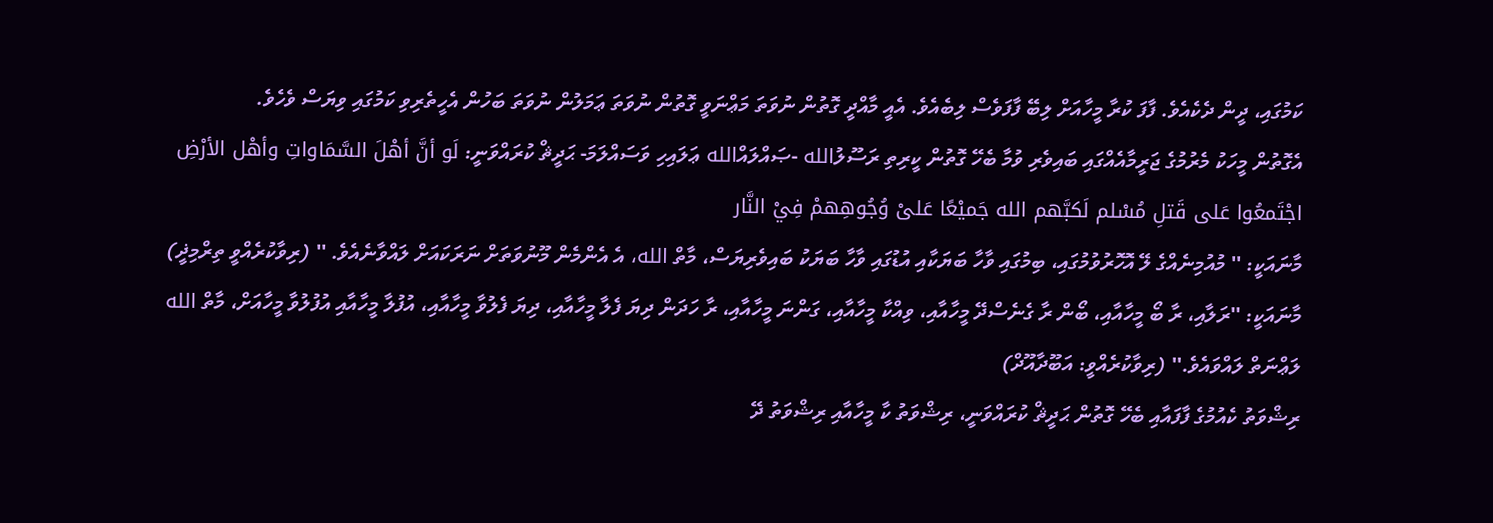ކަމުގައި، ދީން ދެކެއެވެ. ފާފަ ކުރާ މީހާއަށް ލިބޭ ފާފަވެސް ލިބެއެވެ. އެއީ މާއްދީ ގޮތުން ނުވަތަ މަޢްނަވީ ގޮތުން ނުވަތަ ޢަމަލުން ނުވަތަ ބަހުން އެހީތެރިވި ކަމުގައި ވިޔަސް ވެހެވެ.
އެގޮތުން މީހަކު މެރުމުގެ ޖަރީމާއެއްގައި ބައިވެރި ވުމާ ބެހޭ ގޮތުން ކީރިތި ރަސޫލުالله -ޞައްލައްالله ޢަލައިހި ވަސައްލަމަ- ޙަދީޘް ކުރައްވަނީ: لَو أنَّ أهْلَ السَّمَاواتِ وأهْل الأرْضِ اجْتَمعُوا عَلى قَتلِ مُسْلم لَكبَّهم الله جَميْعًا عَلىْ وُجُوهِهمْ فِيْ النَّار
މާނައަކީ: '' މުއުމިނެއްގެ ލޭ އޮހޮރުވުމުގައި، ބިމުގައި ވާހާ ބަޔަކާއި އުޑުގައި ވާހާ ބަޔަކު ބައިވެރިޔަސް، މާތް الله، އެ އެންމެން މޫނުވަތަށް ނަރަކައަށް ލައްވާނެއެވެ. '' (ރިވާކުރެއްވީ ތިރްމިޛީ)
މާނައަކީ: ''ރަލާއި، ރާ ބޯ މީހާއާއި، ބޯން ރާ ގެނެސްދޭ މީހާއާއި، ވިއްކާ މީހާއާއި، ގަންނަ މީހާއާއި، ރާ ހަދަން ދިޔަ ފެލާ މީހާއާއި، ދިޔަ ފެލުވާ މީހާއާއި، އުފުލާ މީހާއާއި އުފުލުވާ މީހާއަށް، މާތް الله ލަޢްނަތް ލައްވައެވެ.'' (ރިވާކުރެއްވީ: އަބޫދާއޫދް)
ރިޝްވަތު ކެއުމުގެ ފާފައާއި ބެހޭ ގޮތުން ޙަދީޘް ކުރައްވަނީ، ރިޝްވަތު ކާ މީހާއާއި ރިޝްވަތު ދޭ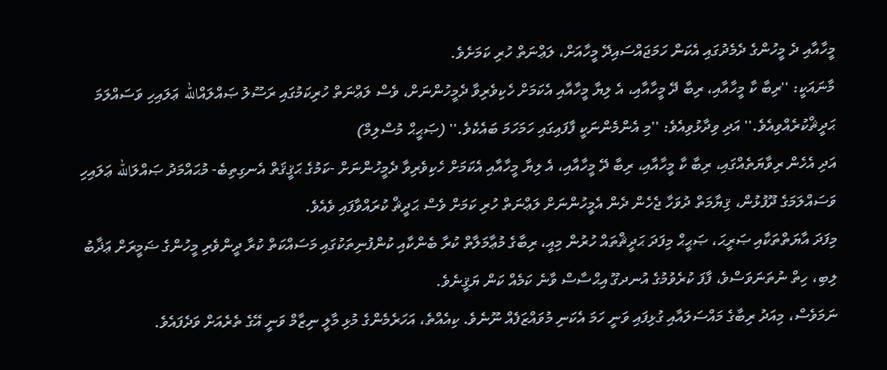މީހާއާއި ދެ މީހުންގެ ދެމެދުގައި އެކަން ހަމަޖައްސައިދޭ މީހާއަށް، ލަޢްނަތް ހުރި ކަމަށެވެ.
މާނައަކީ: ''ރިބާ ކާ މީހާއާއި، ރިބާ ދޭ މީހާއާއި، އެ ލިޔާ މީހާއާއި އެކަމަށް ހެކިވެރިވާ ދެމީހުންނަށް، ވެސް ލަޢްނަތް ހުރިކަމުގައި ރަސޫލު ޞައްލައްالله ޢަލައިހި ވަސައްލަމަ ޙަދީޘްކުރެއްވިއެވެ.'' އަދި ވިދާޅުވިއެވެ: ''މި އެންމެންނަކީ ފާފައިގައި ހަމަހަމަ ބައެކެވެ.'' (ޞަޙީޙް މުސްލިމް)
އަދި އެހެން ރިވާޔަތެއްގައި، ރިބާ ކާ މީހާއާއި، ރިބާ ދޭ މީހާއާއި، އެ ލިޔާ މީހާއާއި އެކަމަށް ހެކިވެރިވާ ދެމީހުންނަށް -ކަމުގެ ޙަޤީޤަތް އެނގިތިބެ- މުޙައްމަދު ޞައްލަالله ޢަލައިހި ވަސައްލަމަގެ ދޫފުޅުން، ޤިޔާމަތް ދުވަހާ ޖެހެން ދެން އެމީހުންނަށް ލަޢްނަތް ހުރި ކަމަށް ވެސް ޙަދީޘް ކުރައްވާފައި ވެއެވެ.
މިފަދަ އާޔަތްތަކާއި ޞަރީޙަ، ޞަޙީޙް މިފަދަ ޙަދީޘްތައް ހުރުން މިއީ، ރިބާގެ މުޢާމަލާތް ކުރާ ބެންކާއި ކުންފުނިތަކުގައި މަސައްކަތް ކުރާ ދީންވެރި މީހުންގެ ޟަމީރަށް ޢަޛާބު ލިބި، ހިތް ނުތަނަވަސްވެ، ފާފަ ކުރެވުމުގެ އުނދގޫ އިޙްސާސް ވާނެ ކަމެއް ކަން ޔަޤީނެވެ.
ނަމަވެސް، މިއަދު ރިބާގެ މައްސަލައާއި ގުޅިފައި ވަނީ ހަމަ އެކަނި މުވައްޒަފެއް ނޫނެވެ. ކިއެއްތެ، އަހަރެމެންގެ މުޅި މާލީ ނިޒާމް ވަނީ އޭގެ ތެރެއަށް ވަދެފައެވެ.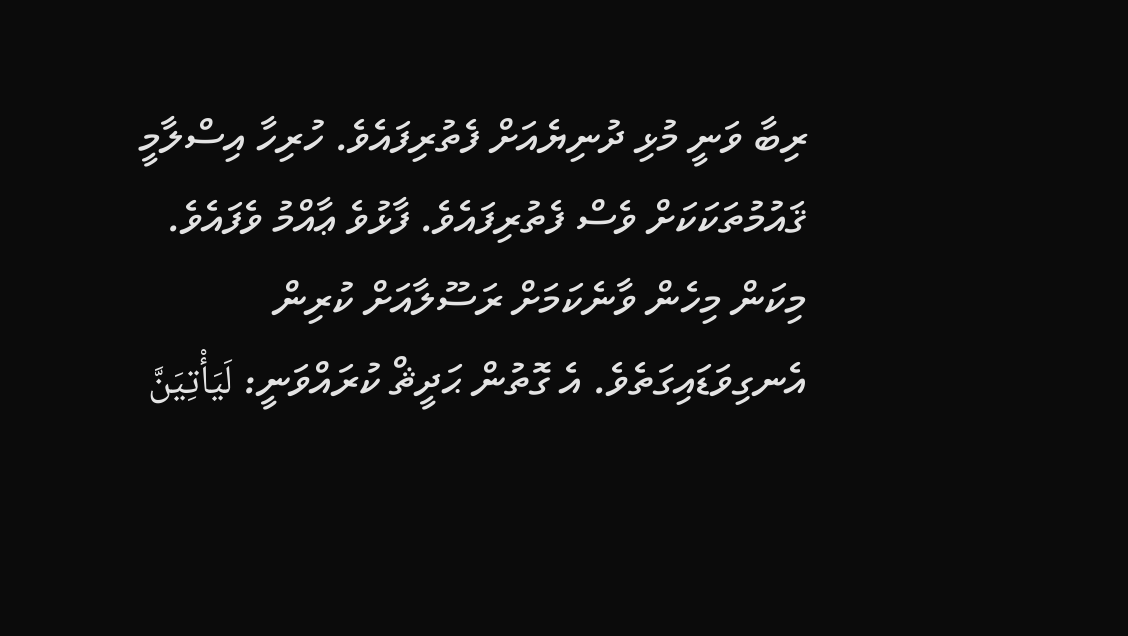ރިބާ ވަނީ މުޅި ދުނިޔެއަށް ފެތުރިފައެވެ. ހުރިހާ އިސްލާމީ ޤައުމުތަކަކަށް ވެސް ފެތުރިފައެވެ. ފާޅުވެ ޢާއްމު ވެފައެވެ. މިކަން މިހެން ވާނެކަމަށް ރަސޫލާއަށް ކުރިން އެނގިވަޑައިގަތެވެ. އެ ގޮތުން ޙަދީޘް ކުރައްވަނީ: لَيَأْتِيَنَّ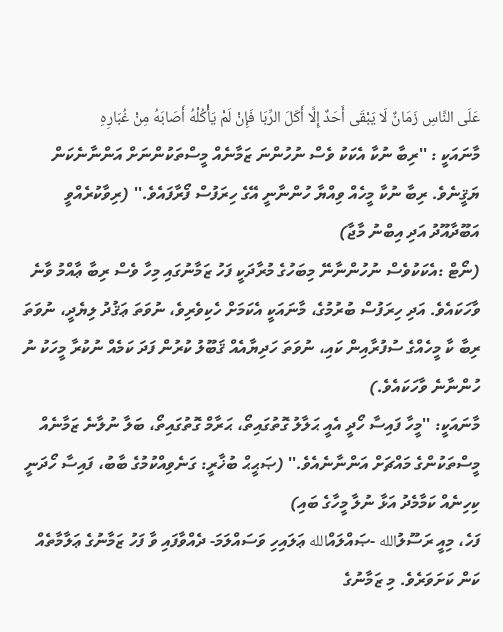عَلَى النَّاسِ زَمَانٌ لَا يَبْقَى أَحَدٌ إِلَّا أَكَلَ الرِّبَا فَإِنْ لَمْ يَأْكُلْهُ أَصَابَهُ مِنْ غُبَارِهِ
މާނައަކީ : ''ރިބާ ނުކާ އެކަކު ވެސް ނުހުންނަ ޒަމާނެއް މީސްތަކުންނަށް އަންނާނެކަން ޔަޤީނެވެ. ރިބާ ނުކާ މީހެއް ވިއްޔާ ހުންނާނީ އޭގެ ހިރަފުސް ފޯރާފައެވެ.'' (ރިވާކުރެއްވީ އަބޫދާއޫދު އަދި އިބްނު މާޖާ)
(ނޯޓް :އެކަކުވެސް ނުހުންނާނޭ މިބަހުގެ މުރާދަކީ ފަހު ޒަމާނުގައި މިހާ ވެސް ރިބާ ޢާއްމު ވާނެ ވާހަކައެވެ. އަދި ހިރަފުސް ބުރުމުގެ، މާނައަކީ އެކަމަށް ހެކިވެރިވެ، ނުވަތަ ޢަޤުދު ލިޔެދީ، ނުވަތަ ރިބާ ކާ މީހެއްގެ ސުފުރާއިން ކައި، ނުވަތަ ހަދިޔާއެއް ޤަބޫލު ކުރުން ފަދަ ކަމެއް ނުކުރާ މީހަކު ނު ހުންނާނެ ވާހަކައެވެ.)
މާނައަކީ: ''މީހާ ފައިސާ ހޯދީ އެއީ ޙަލާލު ގޮތުގައިތޯ، ޙަރާމް ގޮތުގައިތޯ، ބަލާ ނުލާނެ ޒަމާނެއް މީސްތަކުންގެ މައްޗަށް އަންނާނެއެވެ.'' (ޞަޙީޙް ބުޚާރީ: ގަނެވިއްކުމުގެ ބާބު، ފައިސާ ހޯދަނީ ކިހިނެއް ކަމާމެދު އަޅާ ނުލާ މީހާގެ ބައި)
ފަހެ، މިއީ ރަސޫލުالله -ޞައްލައްالله ޢަލައިހި ވަސައްލަމަ- ދެއްވާފައި ވާ ފަހު ޒަމާނުގެ ޢަލާމާތެއް ކަން ކަށަވަރެވެ. މި ޒަމާނުގެ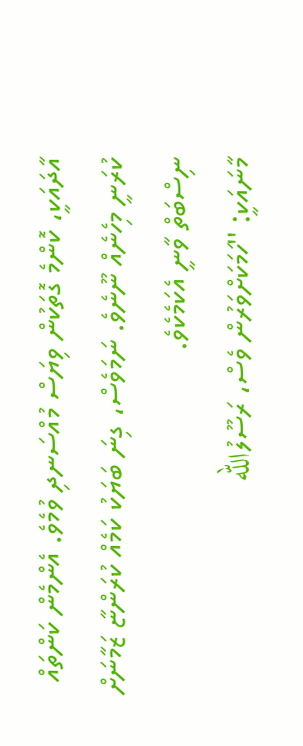އާދައަކީ، ކޮންމެ ގޮތަކުން ވިޔަސް މުއްސަނދި ވުމެވެ. އެންމެން ކަންތައް ކުރަނީ މިހެނެއް ނޫނެވެ. ނަމަވެސް، ގިނަ ބަޔަކު ކަމެއް ކުރަންޏާ ޒަމާނަށް ނިސްބަތް ވާނީ އެކަމެކެވެ.
މާނައަކީ: ''ހަމަކަށްވަރުން ވެސް، ރަސޫލުالله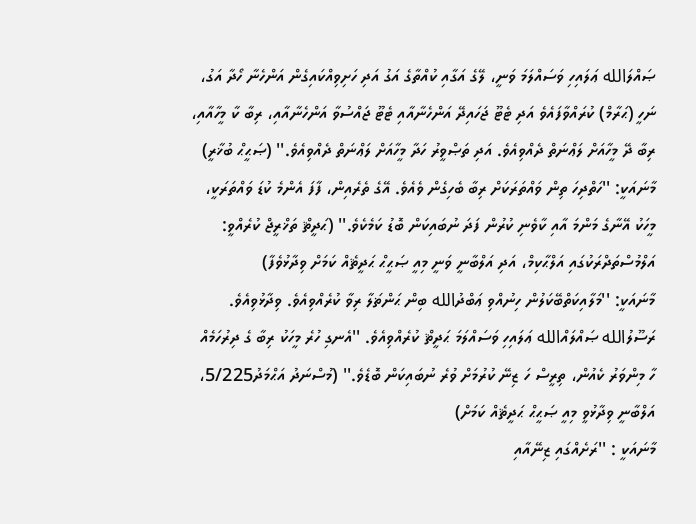ޞައްލަالله ޢަލައިހި ވަސައްލަމަ ވަނީ، ލޭގެ އަގާއި ކުއްތާގެ އަގު އަދި ހަށިވިއްކައިގެން އަންހެނާ ހޯދާ އަގު، ނަހީ (ޙަރާމް) ކުރައްވާފައެވެ އަދި ޓެޓޫ ޖަހައިދޭ އަންހެނާއާއި ޓެޓޫ ޖައްސުވާ އަންހެނާއާއި، ރިބާ ކާ މީހާއާއި، ރިބާ ދޭ މީހާއަށް ލަޢްނަތް ދެއްވިއެވެ. އަދި ތަޞްވީރު ހަދާ މީހާއަށް ލަޢްނަތް ދެއްވިއެވެ.'' (ޞަޙީޙް ބުޚާރީ)
މާނައަކީ: ''ހަތްދިހަ ތިން ވައްތަރަކަށް ރިބާ ބެހިގެން ވެއެވެ. އޭގެ ތެރެއިން، ފާފަ އެންމެ ކުޑަ ވައްތަރަކީ، މީހަކު އޭނާގެ މަންމަ އާއި ކާވެނި ކުރުން ފަދަ ނުބައިކަން ބޮޑު ކަމެކެވެ.'' (ޙަދީޘް ތަޚްރީޖް ކުރެއްވީ: އަލްމުސްތަދްރަކުގައި އަލްޙާކިމް، އަދި އަލްބާނީ ވަނީ މިއީ ޞަޙީޙް ޙަދީޘެއް ކަމަށް ވިދާޅުވެފާ)
މާނައަކީ: ''މަލާއިކަތްބޭކަލުން ހިނުއްވި ޢަބްދުالله ބިން ޙަންޡަލާ ރިވާ ކުރެއްވިއެވެ. ވިދާޅުވިއެވެ. ރަސޫލުالله ޞައްލައްالله ޢަލައިހި ވަސައްލަމަ ޙަދީޘް ކުރެއްވިއެވެ. ''އެނގި ހުރެ މީހަކު ރިބާ ގެ ދިރުހަމެއް ހާ މިންވަރު ކެއުން، ތިރީސް ހަ ޒިނޭ ކުރުމަށް ވުރެ ނުބައިކަން ބޮޑެވެ.'' (މުސްނަދު އަޙްމަދު5/225، އަލްބާނީ ވިދާޅުވީ މިއީ ޞަޙީޙް ޙަދީޘެއް ކަމަށް)
މާނައަކީ : ''ރަށެއްގައި ޒިނޭއާއި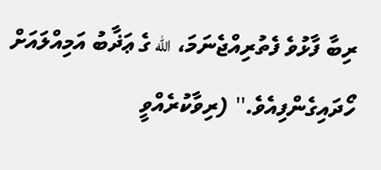ރިބާ ފާޅުވެ ފެތުރިއްޖެނަމަ، الله ގެ ޢަޛާބު އަމިއްލައަށް ހޯދައިގެންފިއެވެ.'' (ރިވާކުރެއްވީ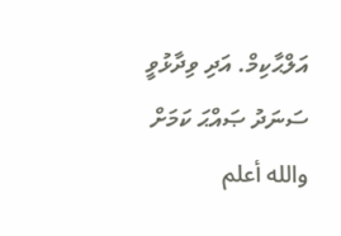އަލްޙާކިމް. އަދި ވިދާޅުވީ ސަނަދު ޞައްޙަ ކަމަށް والله أعلم